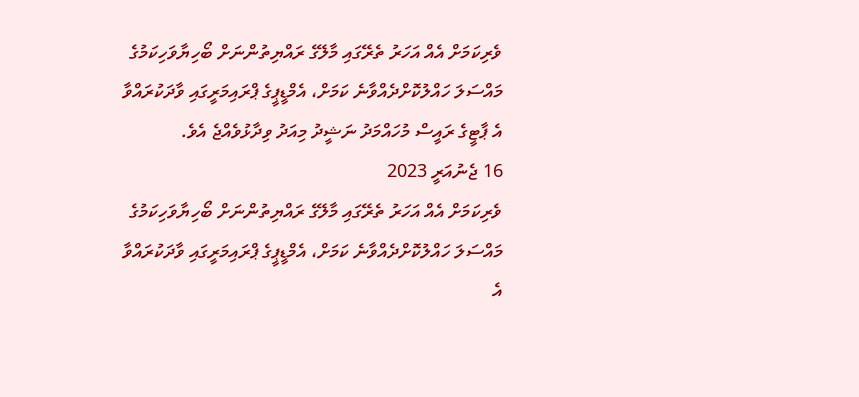ވެރިކަމަށް އެއް އަހަރު ތެރޭގައި މާލޭގެ ރައްޔިތުންނަށް ބޯހިޔާވަހިކަމުގެ މައްސަލަ ހައްލުކޮށްދެއްވާނެ ކަމަށް، އެމްޑީޕީގެ ޕްރައިމަރީގައި ވާދަކުރައްވާ އެ ޕާޓީގެ ރައީސް މުހައްމަދު ނަޝީދު މިއަދު ވިދާޅުވެއްޖެ އެވެ.
16 ޖެނުއަރީ 2023
ވެރިކަމަށް އެއް އަހަރު ތެރޭގައި މާލޭގެ ރައްޔިތުންނަށް ބޯހިޔާވަހިކަމުގެ މައްސަލަ ހައްލުކޮށްދެއްވާނެ ކަމަށް، އެމްޑީޕީގެ ޕްރައިމަރީގައި ވާދަކުރައްވާ އެ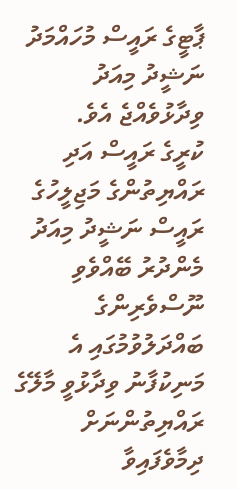ޕާޓީގެ ރައީސް މުހައްމަދު ނަޝީދު މިއަދު ވިދާޅުވެއްޖެ އެވެ.
ކުރީގެ ރައީސް އަދި ރައްޔިތުންގެ މަޖިލީހުގެ ރައީސް ނަޝީދު މިއަދު މެންދުރު ބޭއްވެވި ނޫސްވެރިންގެ ބައްދަލުވުމުގައި އެ މަނިކުފާނު ވިދާޅުވީ މާލޭގެ ރައްޔިތުންނަށް ދިމާވެފައިވާ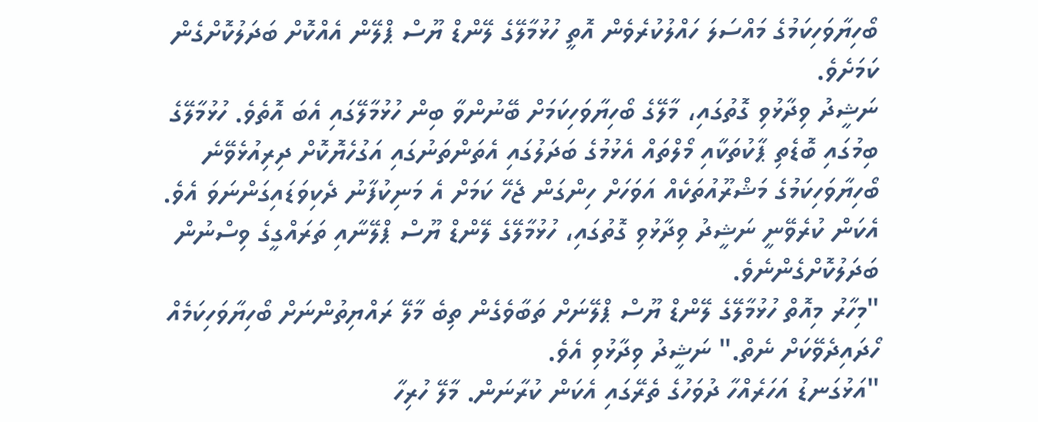ބޯހިޔާވަހިކަމުގެ މައްސަލަ ހައްލުކުރެވެން އޮތީ ހުޅުމާލޭގެ ލޭންޑް ޔޫސް ޕްލޭން އެއްކޮށް ބަދަލުކޮށްގެން ކަމަށެވެ.
ނަޝީދު ވިދާޅުވި ގޮތުގައި، މާލޭގެ ބޯހިޔާވަހިކަމަށް ބޭނުންވާ ބިން ހުޅުމާލޭގައި އެބަ އޮތެވެ. ހުޅުމާލޭގެ ބިމުގައި ބޮޑެތި ޕާކުތަކާއި މޯލްތައް އެޅުމުގެ ބަދަލުގައި އެތަންތަނުގައި އަގުހެޔޮކޮށް ދިރިއުޅެވޭނެ ބޯހިޔާވަހިކަމުގެ މަޝްރޫއުތަކެއް އަވަހަށް ހިންގަން ޖެހޭ ކަމަށް އެ މަނިކުފާނު ދެކިވަޑައިގަންނަވަ އެވެ. އެކަން ކުރެވޭނީ ނަޝީދު ވިދާޅުވި ގޮތުގައި، ހުޅުމާލޭގެ ލޭންޑް ޔޫސް ޕްލޭނާއި ތަރައްގީގެ ވިސްނުން ބަދަލުކޮށްގެންނެވެ.
"މިހާރު މިއޮތް ހުޅުމާލޭގެ ލޭންޑް ޔޫސް ޕްލޭނަށް ތަބާވެގެން ތިބެ މާލޭ ރައްޔިތުންނަށް ބޯހިޔާވަހިކަމެއް ހޯދައިދެވޭކަށް ނެތް." ނަޝީދު ވިދާޅުވި އެވެ.
"އަޅުގަނޑު އަހަރެއްހާ ދުވަހުގެ ތެރޭގައި އެކަން ކުރާނަން. މާލޭ ހުރިހާ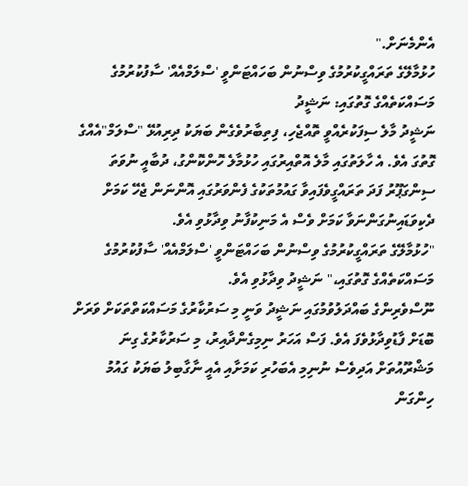އެންމެނަށް."
ހުޅުމާލޭގެ ތަރައްގީކުރުމުގެ ވިސްނުން ބަހައްޓަންވީ 'ސްލަމްއެއް' ސާފުކުރުމުގެ މަސައްކަތެއްގެ ގޮތުގައި: ނަޝީދު
ނަޝީދު މާލެ ސިފަކުރެއްވީ ތޮއްޖެހި، ފިތިބާރުވެގެން ބަޔަކު ދިރިއުޅޭ "ސްލަމް"އެއްގެ ގޮތުގަ އެވެ. އެ ހާލަތުގައި މާލެ އޮތްއިރުގައި ހުޅުމާލެ ހޮންކޮންގު، ދުބާއީ ނުވަތަ ސިންގަޕޫރު ފަދަ ތަރައްގީވެފައިވާ ގައުމުތަކުގެ ފެންވަރުގައި އޮންނަން ޖެހޭ ކަމަށް ދެކިވަޑައިނުގަންނަވާ ކަމަށް ވެސް އެ މަނިކުފާނު ވިދާޅުވި އެވެ.
"ހުޅުމާލޭގެ ތަރައްގީކުރުމުގެ ވިސްނުން ބަހައްޓަންވީ 'ސްލަމްއެއް' ސާފުކުރުމުގެ މަސައްކަތެއްގެ ގޮތުގައި،" ނަޝީދު ވިދާޅުވި އެވެ.
ނޫސްވެރިންގެ ބައްދަލުވުމުގައި ނަޝީދު ވަނީ މި ސަރުކާރުގެ މަސައްކަތްތަކަށް ވަރަށް ބޮޑަށް ފާޑުވިދާޅުވެފަ އެވެ. ފަސް އަހަރު ނިމިގެންދާއިރު، މި ސަރުކާރުގެ ގިނަ މަޝްރޫއުތަށް އަދިވެސް ނުނިމި އެބަހުރި ކަމަށާއި އެއީ ނާގާބިލު ބަޔަކު ގައުމު ހިންގަން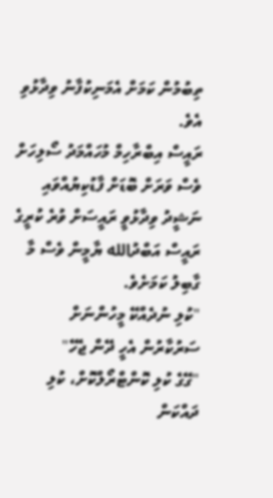ތިބުމުން ކަމަށް އެމަނިކުފާނު ވިދާޅުވި އެވެ.
ރައީސް އިބްރާހިމް މުހައްމަދު ސޯލިހަށް ވެސް ވަރަށް ބޮޑަށް ފާޑުކިޔުއްވައި ނަޝީދު ވިދާޅުވީ ރައީސަށް ވުރެ ކުރީގެ ރައީސް އަބްދުالله ޔާމީން ވެސް މާ ގާބިލު ކަމަށެވެ.
"ކުލި ނުދެއްކޭ މީހުންނަށް ސަރުކާރުން އެހީ ދޭން ޖެހޭ"
"ގޭގެ ކުލި ކޮންޓްރޯލްކޮށް، ކުލި ދައްކަން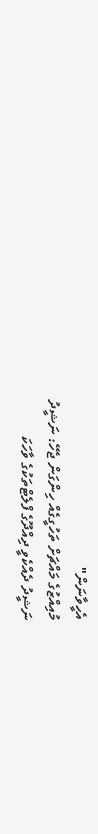އެހީވާނަން"
މުއިއްޒުގެ މައްޗަށް ތަހުގީގެއް ހިންގަން ޖެހޭ: ނަޝީދު
ނަޝީދު ދެއްކެވީ ދިއްދޫގެ ފްލެޓްތަކުގެ ވާހަކަ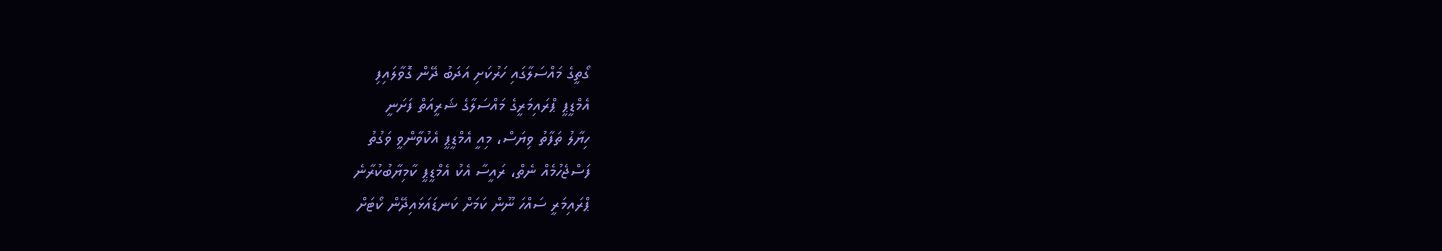ގޯތީގެ މައްސަލާގައި ހަރުކަށި އަދަބު ދޭން ގޮވާލައިފި
އެމްޑީޕީ ޕްރައިމަރީގެ މައްސަލާގެ ޝަރީއަތް ފަށަނީ
ހިޔާލު ތަފާތު ވިޔަސް، މިއީ އެމްޑީޕީ އެކުވާންވީ ވަގުތު
ފަސްޖެހުމެއް ނެތް، ރައީސާ އެކު އެމްޑީޕީ ކާމިޔާބުކުރާނެ
ޕްރައިމަރީ ސައްހަ ނޫން ކަމަށް ކަނޑައަޅައިދޭން ކޯޓަށް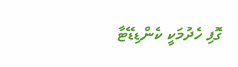ގޮފި ހެދުމަކީ ކެންޑިޑޭޓާ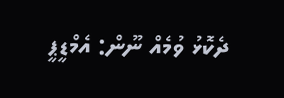ދެކޮޅު ވުމެއް ނޫން: އެމްޑީޕީ